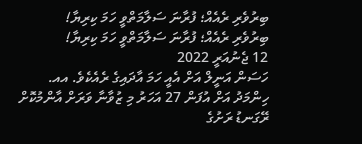ބިރުވެރި ރެއެއް؛ ފުރާނަ ސަލާމަތްވީ ހަމަ ކިރިޔާ!
ބިރުވެރި ރެއެއް؛ ފުރާނަ ސަލާމަތްވީ ހަމަ ކިރިޔާ!
12 ޖެނުއަރީ 2022
ހަސަން އަނީލް އަށް އެއީ ހަމަ އާދައިގެ ރެއެކެވެ. އއ. ހިންމަދު އަށް އުފަން 27 އަހަރު މި ޒުވާނާ ވަރަށް އާންމުކޮށް ރޭގަނޑު ރަށުގެ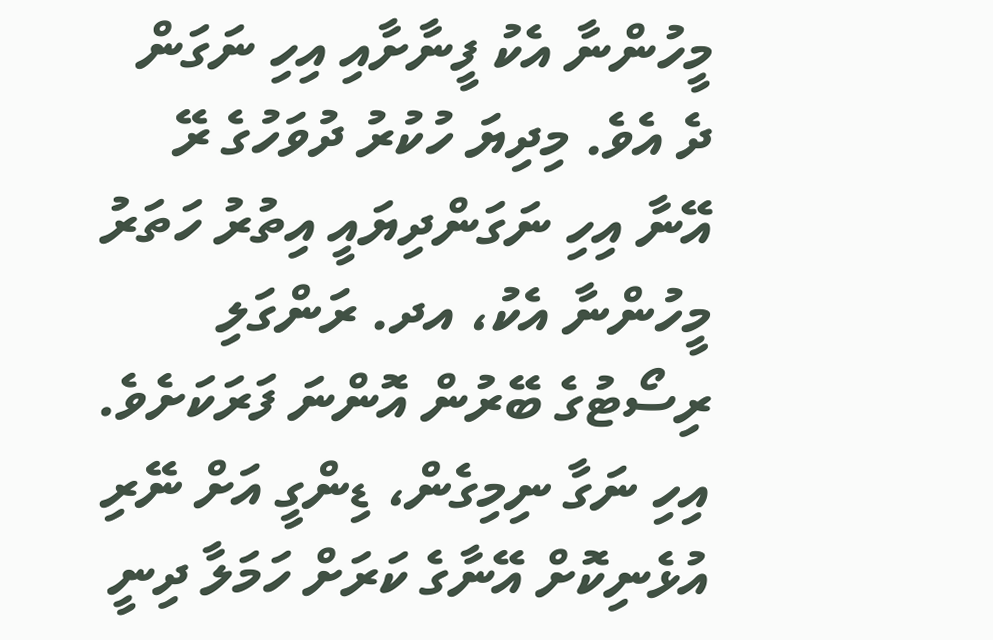މީހުންނާ އެކު ފީނާށާއި އިހި ނަގަން ދެ އެވެ. މިދިޔަ ހުކުރު ދުވަހުގެ ރޭ އޭނާ އިހި ނަގަންދިޔައީ އިތުރު ހަތަރު މީހުންނާ އެކު، އދ. ރަންގަލި ރިސޯޓުގެ ބޭރުން އޮންނަ ފަރަކަށެވެ. އިހި ނަގާ ނިމިގެން، ޑިންގީ އަށް ނޭރި އުޅެނިކޮށް އޭނާގެ ކަރަށް ހަމަލާ ދިނީ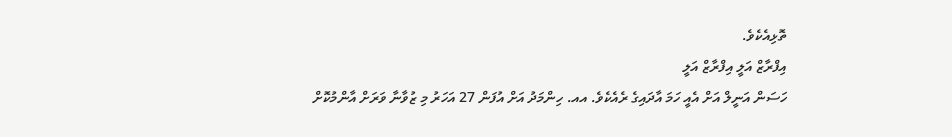ތޮޅިއެކެވެ.
އިފްރާޒް އަލީ އިފްރާޒް އަލީ
ހަސަން އަނީލް އަށް އެއީ ހަމަ އާދައިގެ ރެއެކެވެ. އއ. ހިންމަދު އަށް އުފަން 27 އަހަރު މި ޒުވާނާ ވަރަށް އާންމުކޮށް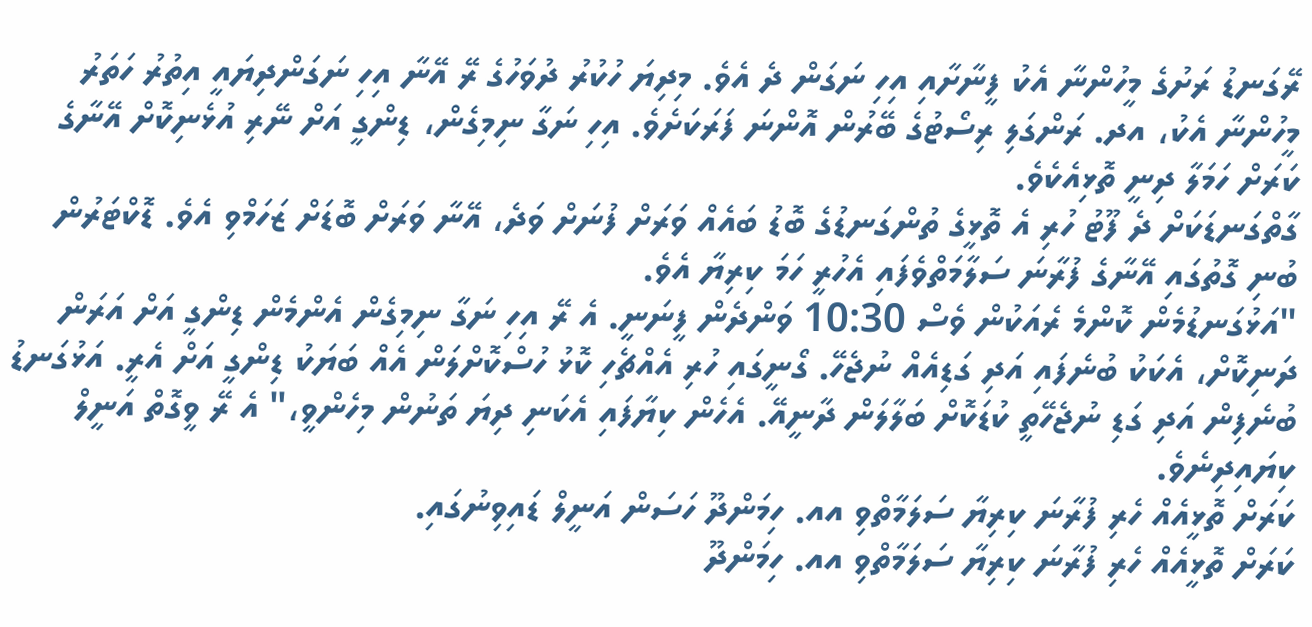ރޭގަނޑު ރަށުގެ މީހުންނާ އެކު ފީނާށާއި އިހި ނަގަން ދެ އެވެ. މިދިޔަ ހުކުރު ދުވަހުގެ ރޭ އޭނާ އިހި ނަގަންދިޔައީ އިތުރު ހަތަރު މީހުންނާ އެކު، އދ. ރަންގަލި ރިސޯޓުގެ ބޭރުން އޮންނަ ފަރަކަށެވެ. އިހި ނަގާ ނިމިގެން، ޑިންގީ އަށް ނޭރި އުޅެނިކޮށް އޭނާގެ ކަރަށް ހަމަލާ ދިނީ ތޮޅިއެކެވެ.
ގާތްގަނޑަކަށް ދެ ފޫޓު ހުރި އެ ތޮޅީގެ ތުންގަނޑުގެ ބޮޑު ބައެއް ވަރަށް ފުނަށް ވަދެ، އޭނާ ވަރަށް ބޮޑަށް ޒަހަމްވި އެވެ. ޑޮކްޓަރުން ބުނި ގޮތުގައި އޭނާގެ ފުރާނަ ސަލާމަތްވެފައި އެހުރީ ހަމަ ކިރިޔާ އެވެ.
"އަޅުގަނޑުމެން ކޮންމެ ރެއަކުން ވެސް 10:30 ވަންދެން ފީނަނީ. އެ ރޭ އިހި ނަގާ ނިމިގެން އެންމެން ޑިންގީ އަށް އަރަން ދަނިކޮށް، އެކަކު ބުނެފައި އަދި ގަޑިއެއް ނުޖެހޭ. ގޯނީގައި ހުރި އެއްޗެހި ކޮޅު ހުސްކޮށްލަން އެއް ބަޔަކު ޑިންގީ އަށް އެރީ. އަޅުގަނޑު ބުނެފިން އަދި ގަޑި ނުޖެހޭތީ ކުޑަކޮށް ބަލާލަން ދާނީއޭ. އެހެން ކިޔާފައި އެކަނި ދިޔަ ތަނުން މިހެންވީ،" އެ ރޭ ވީގޮތް އަނީލް ކިޔައިދިނެވެ.
ކަރަށް ތޮޅީއެއް ހެރި ފުރާނަ ކިރިޔާ ސަލަމާތްވި އއ. ހިމަންދޫ ހަސަން އަނީލް ޑައިވިނުގައި.
ކަރަށް ތޮޅީއެއް ހެރި ފުރާނަ ކިރިޔާ ސަލަމާތްވި އއ. ހިމަންދޫ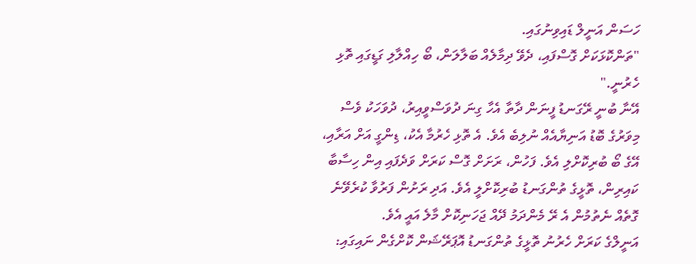ހަސަން އަނީލް ޑައިވިނުގައި.
"ތަންކޮޅަކަށް ގޮސްފައި، ދެވޭ ދިމާލެއް ބަލާލަން، ބޯ ހިއްލާލި ގަޑީގައި ތޮޅި ހެރުނީ."
އޭނާ ބުނީ ރޭގަނޑު ފީނަން ދާތާ އެހާ ގިނަ ދުވަސްވީއިރު، ދުވަހަކު ވެސް މިވަރުގެ ބޮޑު އަނިޔާއެއް ނުލިބެ އެވެ. އެ ތޮޅި ހެރުމާ އެކު، ޑިންގީ އަށް އަރާއި، އޭގެ ބޯ ބުރިކޮށްލި އެވެ. ފަހުން، ރަށަށް ގޮސް ކަރަށް ވަދެފައި އިން ހިސާބާ ކައިރިން، ތޮޅީގެ ތުންގަނޑު ބުރިކޮށްލީ އެވެ. އަދި ރަށުން ފަރުވާ ކުރެވޭނެ ގޮތެއް ނެތުމުން އެ ރޭ މެންދަމު ދޭއް ޖަހަނިކޮށް މާލެ އައީ އެވެ.
އަނީލްގެ ކަރަށް ހެރުނު ތޮޅީގެ ތުންގަނޑު އޮޕަރޭޝަން ކޮށްގެން ނައިގައި: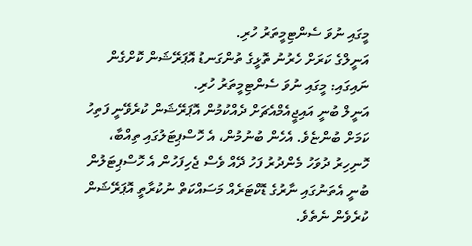މީގައި ނުވަ ސެންޓިމީތަރު ހުރި.
އަނީލްގެ ކަރަށް ހެރުނު ތޮޅީގެ ތުންގަނޑު އޮޕަރޭޝަން ކޮށްގެން ނައިގައި: މީގައި ނުވަ ސެންޓިމީތަރު ހުރި.
އަނީލް ބުނީ އައިޖީއެމްއެޗަށް ދެއްކުމުން އޮޕަރޭޝަން ކުރެވޭނީ ފަތިހު ކަމަށް ބުންޏެވެ. އެހެން ބުނުމުން، އެ ހޮސްޕިޓަލުގައި ތިއްބާ، ހޮނިހިރު ދުވަހު މެންދުރު ފަހު ދޭއް ވެސް ޖެހިފަހުން އެ ހޮސްޕިޓަލުން ބުނީ އެތަނުގައި ނާރުގެ ޑޮކްޓަރެއް މަސައްކަތް ނުކުރާތީ އޮޕަރޭޝަން ކުރެވެން ނެތެވެ.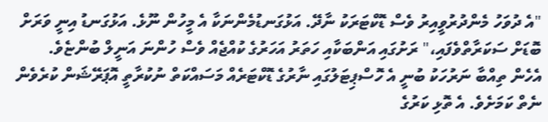"އެ ދުވަހު މެންދުރުވީއިރު ވެސް ޑޮކްޓަރަކު ނާދޭ. އަޅުގަނޑުމެންނަކާ އެ މީހުން ނޫޅެ. އަޅުގަނޑު އިނީ ވަރަށް ބޮޑަށް ސަކަރާތްވެފައި،" ރަށުގައި އަންބަކާއި ހަތަރު އަހަރުގެ ކުއްޖެއް ވެސް ހުންނަ އަނީލް ބުންޏެވެ.
އެހެން ތިއްބާ ނަރުހަކު ބުނީ އެ ހޮސްޕިޓަލުގައި ނާރުގެ ޑޮކްޓަރެއް މަސައްކަތް ނުކުރާތީ އޮޕަރޭޝަން ކުރެވެން ނެތް ކަމަށެވެ. އެ ތޮޅި ކަރުގެ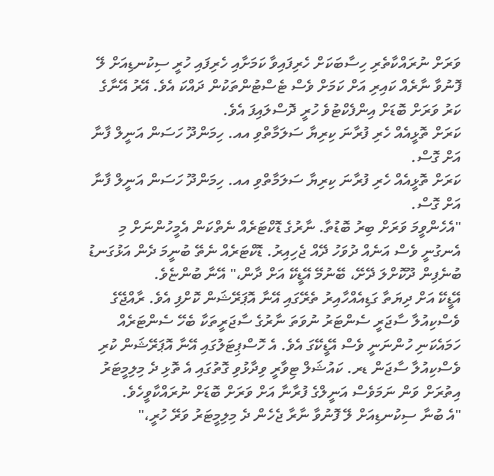ވަރަށް ނުރައްކާތެރި ހިސާބަކަށް ހެރިފައިވާ ކަމަށާއި ހެރިފައި ހުރީ ސިކުނޑިއަށް ލޭ ފޮނުވާ ނާރެއް ކައިރި އަށް ކަމަށް ވެސް ޓެސްޓުންތަކުން ދައްކަ އެވެ. އޭރު އޭނާގެ ކަރު ވަރަށް ބޮޑަށް އިންފެކްޓުވެ ހުރީ ދޮސްލައިފަ އެވެ.
ކަރަށް ތޮޅީއެއް ހެރި ފުރާނަ ކިރިޔާ ސަލަމާތްވި އއ. ހިމަންދޫ ހަސަން އަނީލް ފާނާ އަށް ގޮސް.
ކަރަށް ތޮޅީއެއް ހެރި ފުރާނަ ކިރިޔާ ސަލަމާތްވި އއ. ހިމަންދޫ ހަސަން އަނީލް ފާނާ އަށް ގޮސް.
"އެހެންވީމަ ވަރަށް ބިރު ބޮޑުތާ. ނާރުގެ ޑޮކްޓަރެއް ނެތްކަން އެމީހުންނަށް މި އެނގުނީ ވެސް އަނެއް ދުވަހު ދޭއް ޖެހިއިރު. ޑޮކްޓަރެއް ނެތޭ ބުނީމަ ދެން އަޅުގަނޑު ބުނެފިން ދޫކޮށްލަ ދޭށޭ، ބޭނުމޭ އޭޑީކޭ އަށް ދާން،" އޭނާ ބުންޏެވެ.
އޭޑީކޭ އަށް ދިޔަތާ ގަޑިއެއްހާއިރު ތެރޭގައި އޭނާ އޮޕަރޭޝަން ކޮށްފި އެވެ. ރާއްޖޭގެ ވެސްކިއުލާ ސާޖަރީ ސެންޓަރު ނުވަތަ ނާރުގެ ސާޖަރީތަކާ ބެހޭ ސެންޓަރެއް ހަމައެކަނި ހުންނަނީ ވެސް އޭޑީކޭގަ އެވެ. އެ ހޮސްޕިޓަލުގައި އޭނާ އޮޕަރޭޝަން ކުރި ވެސްކިއުލާ ސާޖަން ޑރ. ކައުޝަލް ޓިވާރީ ވިދާޅުވި ގޮތުގައި އެ ތޮޅި ދެ މިލިމީޓަރު އިތުރަށް ވަން ނަމަވެސް އަނީލްގެ ފުރާނާ އަށް ވަރަށް ބޮޑަށް ނުރައްކާވީހެވެ.
"އެ ބުނާ ސިކުނޑިއަށް ލޭ ފޮނުވާ ނާރާ ޖެހެން ދެ މިލިމީޓަރު ވަރޭ ހުރީ،"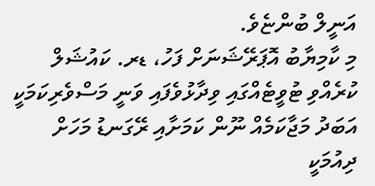އަނީލް ބުންޏެވެ.
މި ކާމިޔާބު އޮޕަރޭޝަނަށް ފަހު، ޑރ. ކައުޝަލް ކުރެއްވި ޓުވީޓެއްގައި ވިދާޅުވެފައި ވަނީ މަސްވެރިކަމަކީ އަބަދު މަޖާކަމެއް ނޫން ކަމަށާއި ރޭގަނޑު މަހަށް ދިއުމަކީ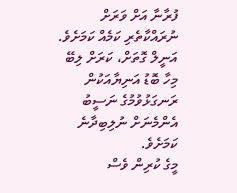ފުރާނާ އަށް ވަރަށް ނުރައްކާތެރި ކަމެއް ކަމަށެވެ. އަނީލް ގޮތަށް، ކަރަށް ލިބޭ މިހާ ބޮޑު އަނިޔާއަކުން ރަނގަޅުވުމުގެ ނަސީބު އެންމެނަށް ނުލިބިދާނެ ކަމަށެވެ.
މީގެ ކުރިން ވެސް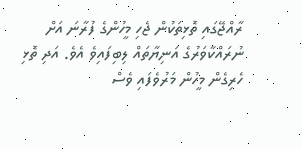ރާއްޖޭގައި ތޮޅިތަކުން ޖެހި މީހުންގެ ފުރާނަ އަށް ނުރައްކާވަރުގެ އަނިޔާތައް ލިބިފައިވެ އެވެ. އަދި ތޮޅި ހެރިގެން މީހުން މަރުވެފައި ވެސް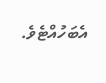އެބަހުއްޓެވެ.